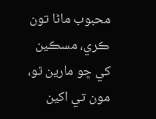محبوب ماڻا تون ڪري، مسڪين کي ڇو مارين ٿو،
مون تي اکين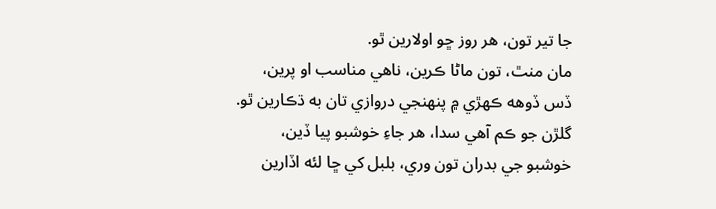جا تير تون، هر روز ڇو اولارين ٿو.
مان منٿ، تون ماڻا ڪرين، ناهي مناسب او پرين،
ڏس ڏوهه ڪهڙي ۾ پنهنجي دروازي تان به ڌڪارين ٿو.
گلڙن جو ڪم آهي سدا، هر جاءِ خوشبو پيا ڏين،
خوشبو جي بدران تون وري، بلبل کي ڇا لئه اڏارين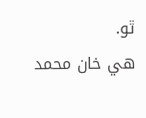ٿو.
هي خان محمد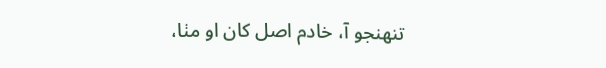تنهنجو آ، خادم اصل کان او مٺا،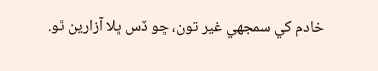خادم کي سمجهي غير تون، ڇو ڏس ڀلا آزارين ٿو.